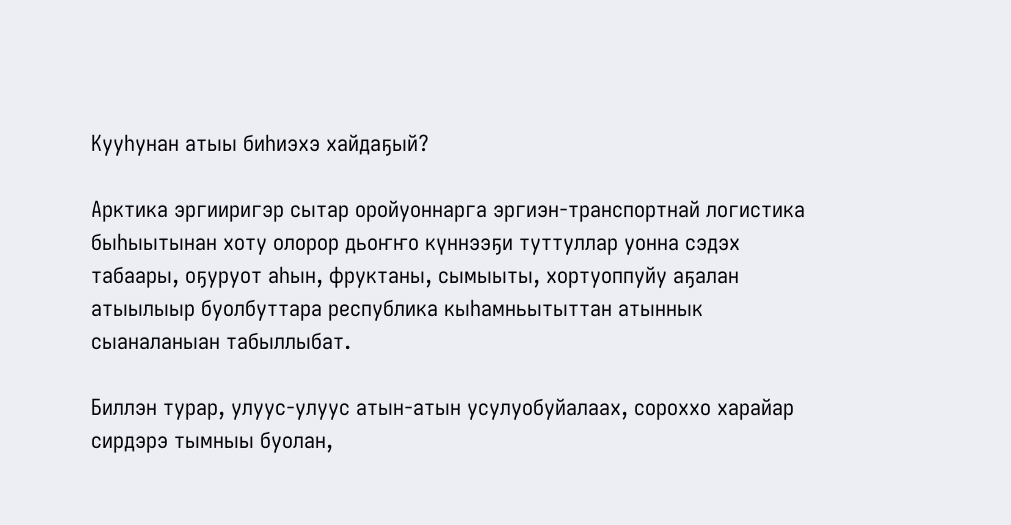Кууһунан атыы биһиэхэ хайдаҕый?

Арктика эргииригэр сытар оройуоннарга эргиэн-транспортнай логистика быһыытынан хоту олорор дьоҥҥо күннээҕи туттуллар уонна сэдэх табаары, оҕуруот аһын, фруктаны, сымыыты, хортуоппуйу аҕалан атыылыыр буолбуттара республика кыһамньытыттан атыннык сыаналаныан табыллыбат.

Биллэн турар, улуус-улуус атын-атын усулуобуйалаах, сороххо харайар сирдэрэ тымныы буолан,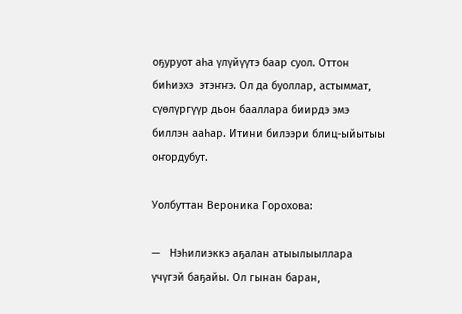оҕуруот аһа үлүйүүтэ баар суол. Оттон биһиэхэ  этэҥҥэ. Ол да буоллар, астыммат, сүөлүргүүр дьон бааллара биирдэ эмэ биллэн ааһар. Итини билээри блиц-ыйытыы оҥордубут.

Уолбуттан Вероника Горохова:

—   Нэһилиэккэ аҕалан атыылыыллара үчүгэй баҕайы. Ол гынан баран,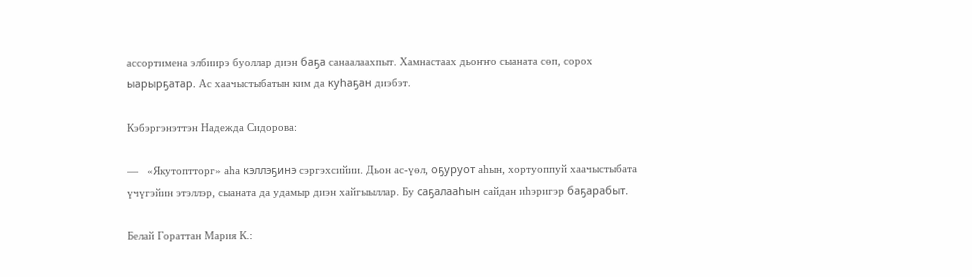ассортимена элбиирэ буоллар диэн баҕа санаалаахпыт. Хамнастаах дьоҥҥо сыаната сөп, сорох ыарырҕатар. Ас хаачыстыбатын ким да куһаҕан диэбэт.

Кэбэргэнэттэн Надежда Сидорова:

—   «Якутоптторг» аһа кэллэҕинэ сэргэхсийии. Дьон ас-үөл, оҕуруот аһын, хортуоппуй хаачыстыбата үчүгэйин этэллэр, сыаната да удамыр диэн хайгыыллар. Бу саҕалааһын сайдан иһэригэр баҕарабыт.

Белай Гораттан Мария К.: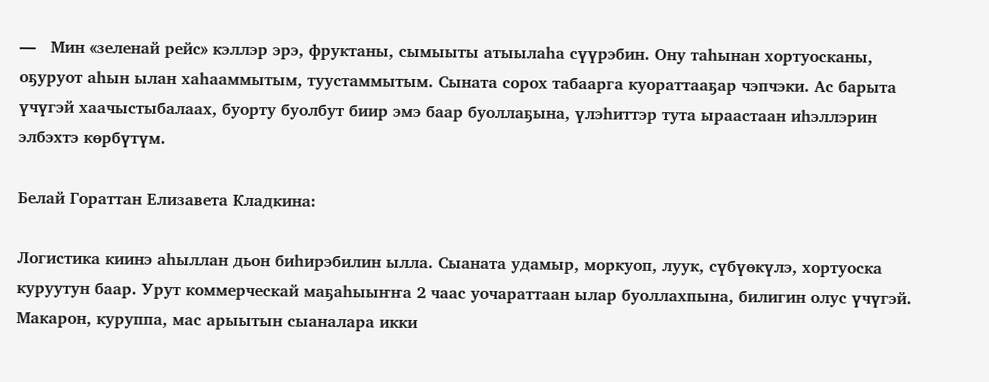—   Мин «зеленай рейс» кэллэр эрэ, фруктаны, сымыыты атыылаһа сүүрэбин. Ону таһынан хортуосканы, оҕуруот аһын ылан хаһааммытым, туустаммытым. Сыната сорох табаарга куораттааҕар чэпчэки. Ас барыта үчүгэй хаачыстыбалаах, буорту буолбут биир эмэ баар буоллаҕына, үлэһиттэр тута ыраастаан иһэллэрин элбэхтэ көрбүтүм.

Белай Гораттан Елизавета Кладкина:

Логистика киинэ аһыллан дьон биһирэбилин ылла. Сыаната удамыр, моркуоп, луук, сүбүөкүлэ, хортуоска куруутун баар. Урут коммерческай маҕаһыыҥҥа 2 чаас уочараттаан ылар буоллахпына, билигин олус үчүгэй. Макарон, куруппа, мас арыытын сыаналара икки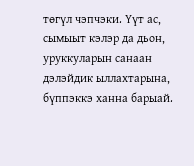төгүл чэпчэки. Үүт ас, сымыыт кэлэр да дьон, уруккуларын санаан дэлэйдик ыллахтарына, бүппэккэ ханна барыай.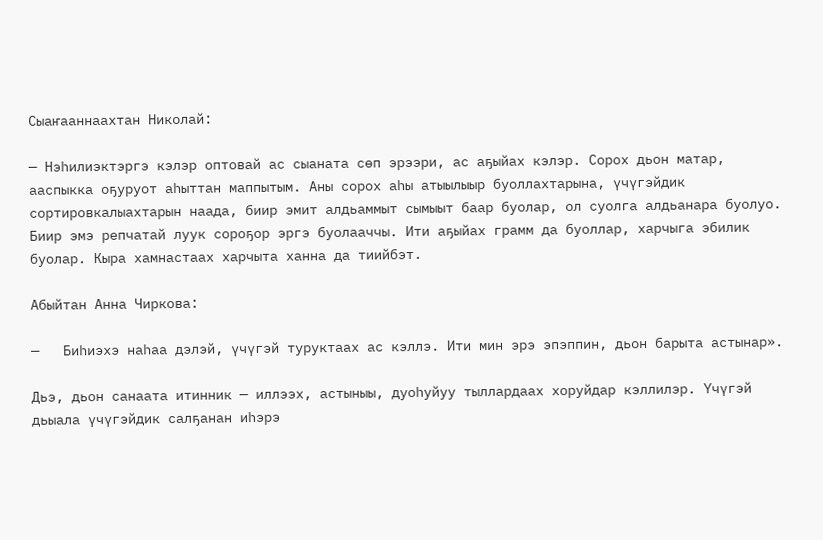Сыаҥааннаахтан Николай:

— Нэһилиэктэргэ кэлэр оптовай ас сыаната сөп эрээри, ас аҕыйах кэлэр. Сорох дьон матар, ааспыкка оҕуруот аһыттан маппытым. Аны сорох аһы атыылыыр буоллахтарына, үчүгэйдик сортировкалыахтарын наада, биир эмит алдьаммыт сымыыт баар буолар, ол суолга алдьанара буолуо. Биир эмэ репчатай луук сороҕор эргэ буолааччы. Ити аҕыйах грамм да буоллар, харчыга эбилик буолар. Кыра хамнастаах харчыта ханна да тиийбэт.

Абыйтан Анна Чиркова:

—   Биһиэхэ наһаа дэлэй, үчүгэй туруктаах ас кэллэ. Ити мин эрэ эпэппин, дьон барыта астынар».

Дьэ, дьон санаата итинник — иллээх, астыныы, дуоһуйуу тыллардаах хоруйдар кэллилэр. Үчүгэй дьыала үчүгэйдик салҕанан иһэрэ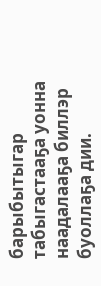барыбытыгар табыгастааҕа уонна наадалааҕа биллэр буоллаҕа дии.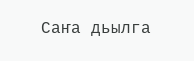Саҥа дьылга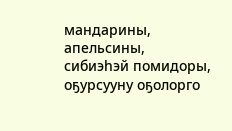мандарины, апельсины, сибиэһэй помидоры, оҕурсууну оҕолорго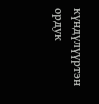күндүлүүртэн ордук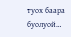туох баара буолуой…